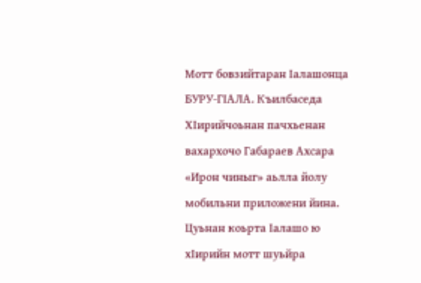Мотт бовзийтаран Iалашонца
БУРУ-ГIАЛА. Къилбаседа ХIирийчоьнан пачхьенан вахархочо Габараев Ахсара «Ирон чиныг» аьлла йолу мобильни приложени йина. Цуьнан коьрта Iалашо ю хIирийн мотт шуьйра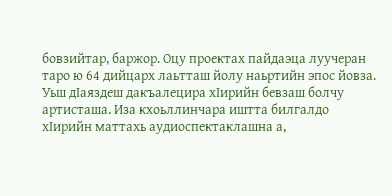бовзийтар, баржор. Оцу проектах пайдаэца луучеран таро ю 64 дийцарх лаьтташ йолу наьртийн эпос йовза. Уьш дIаяздеш дакъалецира хIирийн бевзаш болчу артисташа. Иза кхоьллинчара иштта билгалдо хIирийн маттахь аудиоспектаклашна а,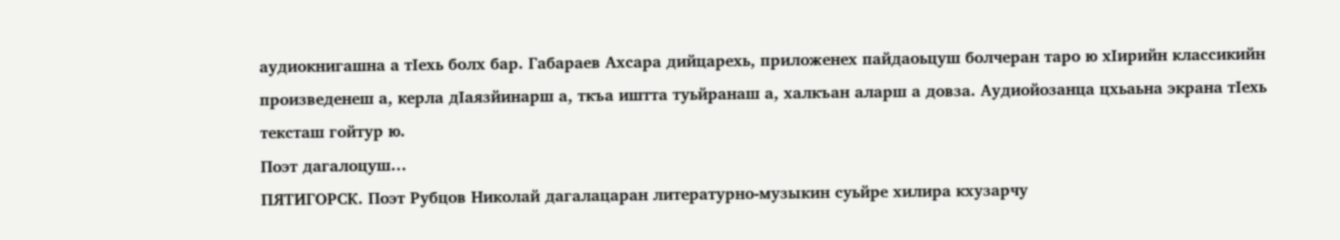аудиокнигашна а тIехь болх бар. Габараев Ахсара дийцарехь, приложенех пайдаоьцуш болчеран таро ю хIирийн классикийн произведенеш а, керла дIаязйинарш а, ткъа иштта туьйранаш а, халкъан аларш а довза. Аудиойозанца цхьаьна экрана тIехь тексташ гойтур ю.
Поэт дагалоцуш…
ПЯТИГОРСК. Поэт Рубцов Николай дагалацаран литературно-музыкин суьйре хилира кхузарчу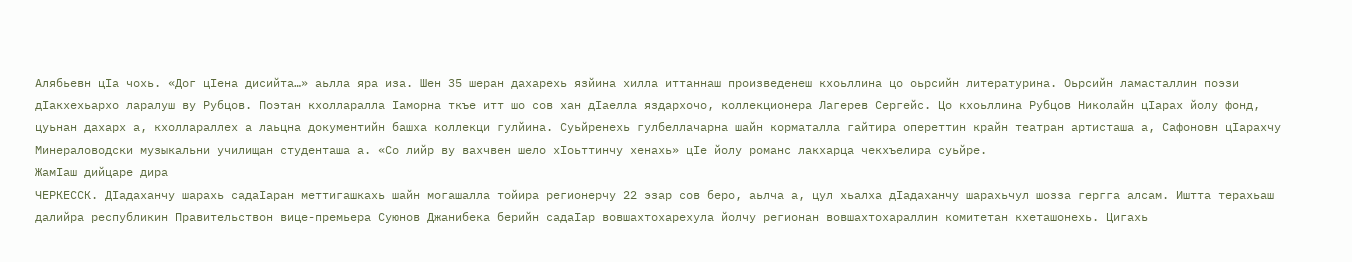Алябьевн цIа чохь. «Дог цIена дисийта…» аьлла яра иза. Шен 35 шеран дахарехь язйина хилла иттаннаш произведенеш кхоьллина цо оьрсийн литературина. Оьрсийн ламасталлин поэзи дIакхехьархо ларалуш ву Рубцов. Поэтан кхолларалла Iаморна ткъе итт шо сов хан дIаелла яздархочо, коллекционера Лагерев Сергейс. Цо кхоьллина Рубцов Николайн цIарах йолу фонд, цуьнан дахарх а, кхоллараллех а лаьцна документийн башха коллекци гулйина. Суьйренехь гулбеллачарна шайн корматалла гайтира опереттин крайн театран артисташа а, Сафоновн цIарахчу Минераловодски музыкальни училищан студенташа а. «Со лийр ву вахчвен шело хIоьттинчу хенахь» цIе йолу романс лакхарца чекхъелира суьйре.
ЖамIаш дийцаре дира
ЧЕРКЕССК. ДIадаханчу шарахь садаIаран меттигашкахь шайн могашалла тойира регионерчу 22 эзар сов беро, аьлча а, цул хьалха дIадаханчу шарахьчул шозза гергга алсам. Иштта терахьаш далийра республикин Правительствон вице-премьера Суюнов Джанибека берийн садаIар вовшахтохарехула йолчу регионан вовшахтохараллин комитетан кхеташонехь. Цигахь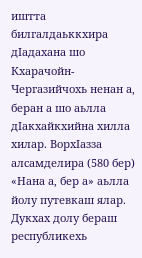иштта билгалдаьккхира дIадахана шо Кхарачойн- Чергазийчохь ненан а, беран а шо аьлла дIакхайкхийна хилла хилар. ВорхIазза алсамделира (580 бер) «Нана а, бер а» аьлла йолу путевкаш ялар. Дукхах долу бераш республикехь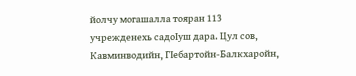йолчу могашалла тояран 113 учрежденехь садоIуш дара. Цул сов, Кавминводийн, ГIебартойн-Балкхаройн,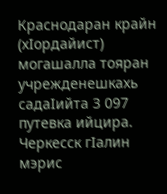Краснодаран крайн (хIордайист) могашалла тояран учрежденешкахь садаIийта 3 097 путевка ийцира. Черкесск гIалин мэрис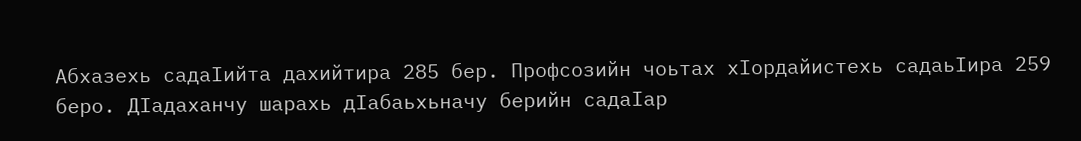Абхазехь садаIийта дахийтира 285 бер. Профсозийн чоьтах хIордайистехь садаьIира 259 беро. ДIадаханчу шарахь дIабаьхьначу берийн садаIар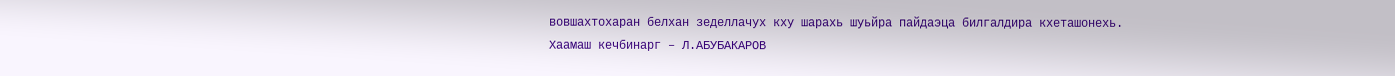вовшахтохаран белхан зеделлачух кху шарахь шуьйра пайдаэца билгалдира кхеташонехь.
Хаамаш кечбинарг – Л.АБУБАКАРОВ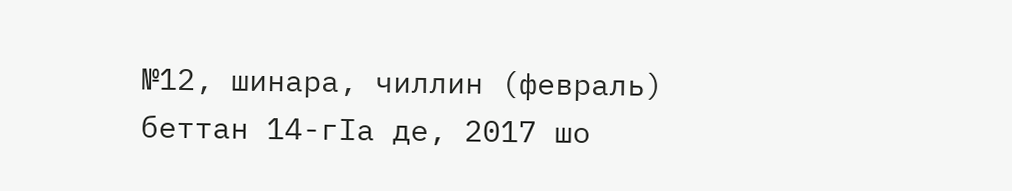№12, шинара, чиллин (февраль) беттан 14-гIа де, 2017 шо